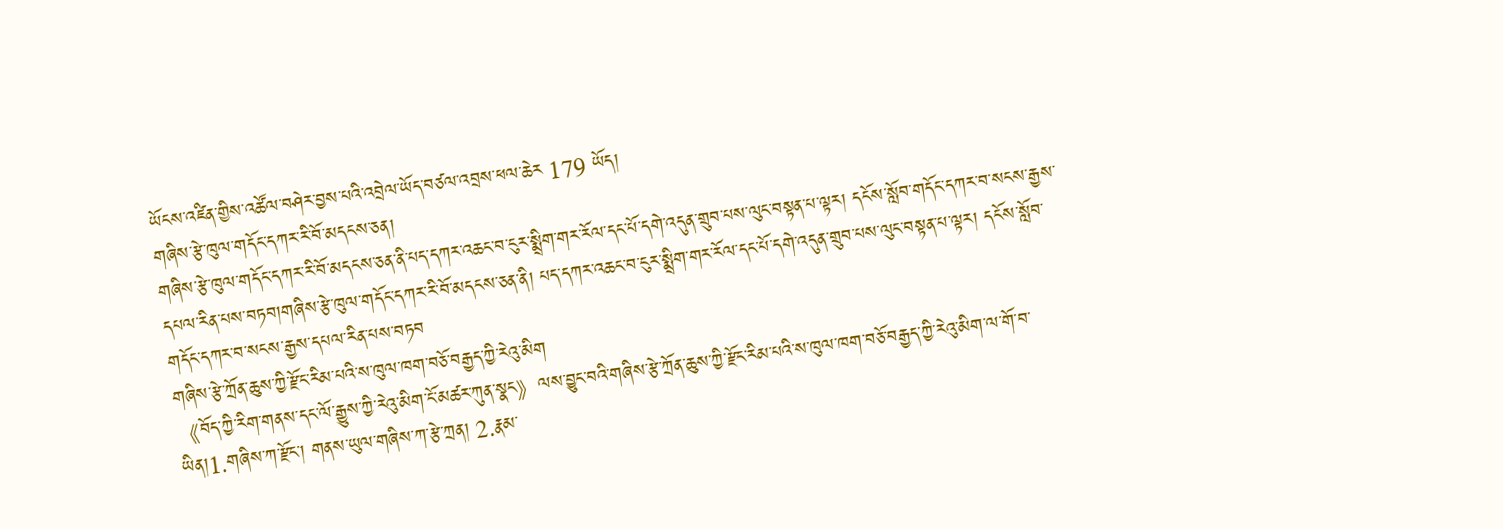ཡོངས་འཛིན་གྱིས་འཚོལ་བཤེར་བྱས་པའི་འབྲེལ་ཡོད་བཙལ་འབྲས་ཕལ་ཆེར 179 ཡོད།
གཞིས་རྩེ་ཁུལ་གདོང་དཀར་རི་བོ་མདངས་ཅན།
གཞིས་རྩེ་ཁུལ་གདོང་དཀར་རི་བོ་མདངས་ཅན་ནི་པད་དཀར་འཆང་བ་ངུར་སྨྲིག་གར་རོལ་དང་པོ་དགེ་འདུན་གྲུབ་པས་ལུང་བསྟན་པ་ལྟར། དངོས་སློབ་གདོང་དཀར་བ་སངས་རྒྱས་དཔལ་རིན་པས་བཏབ།གཞིས་རྩེ་ཁུལ་གདོང་དཀར་རི་བོ་མདངས་ཅན་ནི། པད་དཀར་འཆང་བ་ངུར་སྨྲིག་གར་རོལ་དང་པོ་དགེ་འདུན་གྲུབ་པས་ལུང་བསྟན་པ་ལྟར། དངོས་སློབ་གདོང་དཀར་བ་སངས་རྒྱས་དཔལ་རིན་པས་བཏབ
གཞིས་རྩེ་ཀྲོན་ཆུས་ཀྱི་རྫོང་རིམ་པའི་ས་ཁུལ་ཁག་བཅོ་བརྒྱད་ཀྱི་རེའུ་མིག
《བོད་ཀྱི་རིག་གནས་དང་ལོ་རྒྱུས་ཀྱི་རེའུ་མིག་ངོ་མཚར་ཀུན་སྣང》ལས་བྱུང་བའི་གཞིས་རྩེ་ཀྲོན་ཆུས་ཀྱི་རྫོང་རིམ་པའི་ས་ཁུལ་ཁག་བཅོ་བརྒྱད་ཀྱི་རེའུ་མིག་ལ་གོ་བ་ཡིན།1.གཞིས་ཀ་རྫོང་། གནས་ཡུལ་གཞིས་ཀ་རྩེ་ཀྲན། 2.རྣམ་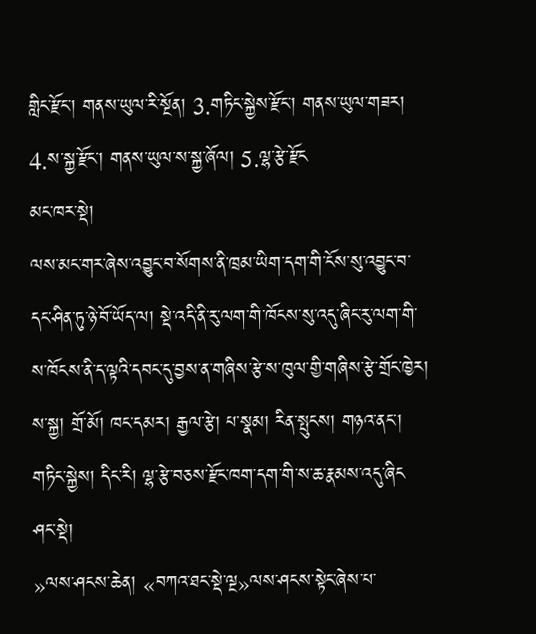གླིང་རྫོང་། གནས་ཡུལ་རི་སྔོན། 3.གཏིང་སྐྱེས་རྫོང་། གནས་ཡུལ་གཟར། 4.ས་སྐྱ་རྫོང་། གནས་ཡུལ་ས་སྐྱ་ཞོལ། 5.ལྷ་རྩེ་རྫོང
མང་ཁར་སྡེ།
ལས་མང་གར་ཞེས་འབྱུང་བ་སོགས་ནི་ཁྲམ་ཡིག་དག་གི་ངོས་སུ་འབྱུང་བ་དང་ཤིན་ཏུ་ཉེ་བོ་ཡོད་ལ། སྡེ་འདི་ནི་རུ་ལག་གི་ཁོངས་སུ་འདུ་ཞིང་རུ་ལག་གི་ས་ཁོངས་ནི་ད་ལྟའི་དབང་དུ་བྱས་ན་གཞིས་རྩེ་ས་ཁུལ་གྱི་གཞིས་རྩེ་གྲོང་ཁྱེར། ས་སྐྱ། གྲོ་མོ། ཁང་དམར། རྒྱལ་རྩེ། པ་སྣམ། རིན་སྤུངས། གཉའ་ནང་། གཏིང་སྐྱེས། དིང་རི། ལྷ་རྩེ་བཅས་རྫོང་ཁག་དག་གི་ས་ཆ་རྣམས་འདུ་ཞིང
ཤང་སྡེ།
»ལས་ཤངས་ཆེན། «བཀའ་ཐང་སྡེ་ལྔ»ལས་ཤངས་སྟེང་ཞེས་པ་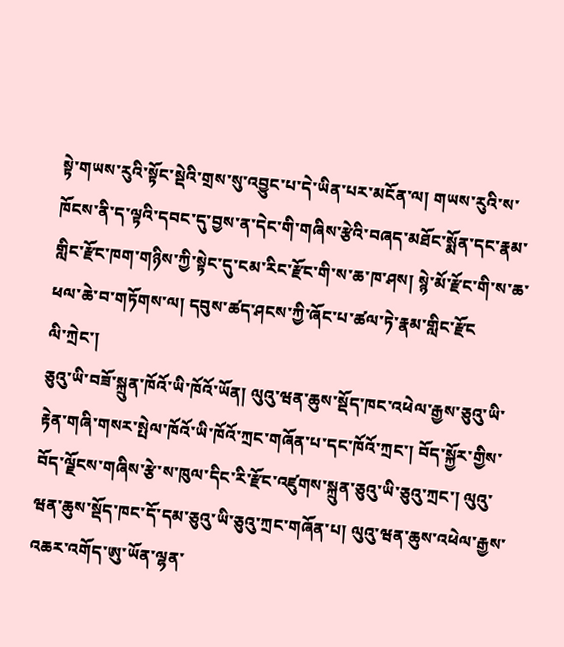སྟེ་གཡས་རུའི་སྟོང་སྡེའི་གྲས་སུ་འབྱུང་པ་དེ་ཡིན་པར་མངོན་ལ། གཡས་རུའི་ས་ཁོངས་ནི་ད་ལྟའི་དབང་དུ་བྱས་ན་དེང་གི་གཞིས་རྩེའི་བཞད་མཐོང་སྨོན་དང་རྣམ་གླིང་རྫོང་ཁག་གཉིས་ཀྱི་སྟེང་དུ་ངམ་རིང་རྫོང་གི་ས་ཆ་ཁ་ཤས། སྙེ་མོ་རྫོང་གི་ས་ཆ་ཕལ་ཆེ་བ་གཏོགས་ལ། དབུས་ཚད་ཤངས་ཀྱི་ཞོང་པ་ཚལ་ཏེ་རྣམ་གླིང་རྫོང
ལི་ཀྲེང་།
ཅུའུ་ཡི་བཟོ་སྐྲུན་ཁོའོ་ཡི་ཁོའོ་ཡོན། ལུའུ་ཝན་ཆུས་སྡོད་ཁང་འཕེལ་རྒྱས་ཅུའུ་ཡི་རྟེན་གཞི་གསར་སྤེལ་ཁོའོ་ཡི་ཁོའོ་ཀྲང་གཞོན་པ་དང་ཁོའོ་ཀྲང་། བོད་སྐྱོར་གྱིས་བོད་ལྗོངས་གཞིས་རྩེ་ས་ཁུལ་དིང་རི་རྫོང་འཛུགས་སྐྲུན་ཅུའུ་ཡི་ཅུའུ་ཀྲང་། ལུའུ་ཝན་ཆུས་སྡོད་ཁང་དོ་དམ་ཅུའུ་ཡི་ཅུའུ་ཀྲང་གཞོན་པ། ལུའུ་ཝན་ཆུས་འཕེལ་རྒྱས་འཆར་འགོད་ཨུ་ཡོན་ལྷན་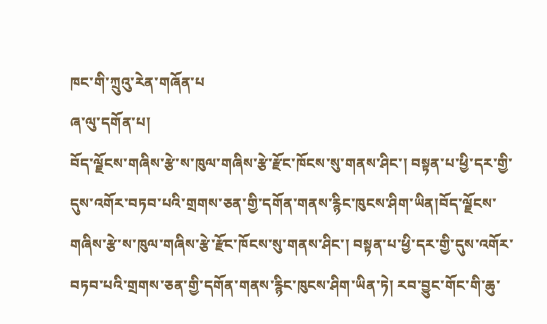ཁང་གི་ཀྲུའུ་རེན་གཞོན་པ
ཞ་ལུ་དགོན་པ།
བོད་ལྗོངས་གཞིས་རྩེ་ས་ཁུལ་གཞིས་རྩེ་རྫོང་ཁོངས་སུ་གནས་ཤིང་། བསྟན་པ་ཕྱི་དར་གྱི་དུས་འགོར་བཏབ་པའི་གྲགས་ཅན་གྱི་དགོན་གནས་རྙིང་ཁུངས་ཤིག་ཡིན།བོད་ལྗོངས་གཞིས་རྩེ་ས་ཁུལ་གཞིས་རྩེ་རྫོང་ཁོངས་སུ་གནས་ཤིང་། བསྟན་པ་ཕྱི་དར་གྱི་དུས་འགོར་བཏབ་པའི་གྲགས་ཅན་གྱི་དགོན་གནས་རྙིང་ཁུངས་ཤིག་ཡིན་ཏེ། རབ་བྱུང་གོང་གི་ཆུ་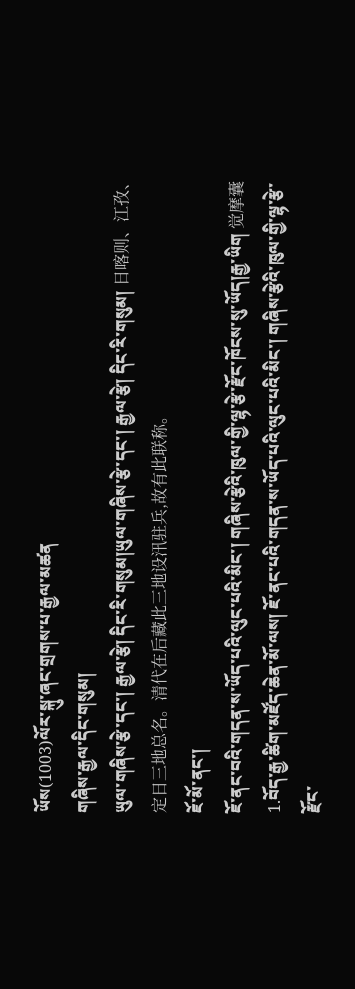ཡོས(1003)ལོར་སྐུ་ཞང་གྲགས་པ་རྒྱལ་མཚན
གཞིས་རྒྱལ་དིང་གསུམ།
ཡུལ་གཞིས་རྩེ་དང་། རྒྱལ་རྩེ། དིང་རི་གསུམ།ཡུལ་གཞིས་རྩེ་དང་། རྒྱལ་རྩེ། དིང་རི་གསུམ། 日喀则、江孜、定日三地总名。清代在后藏此三地设汛驻兵,故有此联称。
ཇོ་མོ་ནང་།
ཇོ་ནང་བའི་གདན་ས་ཡོད་པའི་ལུང་པའི་མིང་། གཞིས་རྩེའི་ཁུལ་གྱི་ལྷ་རྩེ་རྫོང་ཁོངས་སུ་ཡོད།རྒྱ་ཡིག 觉摩囊 1.བོད་རྒྱ་ཚིག་མཛོད་ཆེན་མོ་ལས། ཇོ་ནང་པའི་གདན་ས་ཡོད་པའི་ལུང་པའི་མིང་། གཞིས་རྩེའི་ཁུལ་གྱི་ལྷ་རྩེ་རྫོང་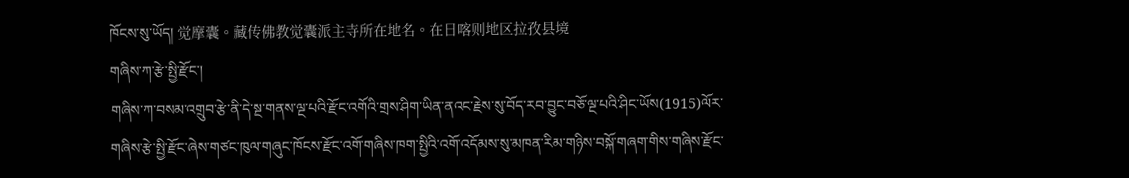ཁོངས་སུ་ཡོད། 觉摩囊。藏传佛教觉囊派主寺所在地名。在日喀则地区拉孜县境
གཞིས་ཀ་རྩེ་སྤྱི་རྫོང་།
གཞིས་ཀ་བསམ་འགྲུབ་རྩེ་ནི་དེ་སྔ་གནས་ལྔ་པའི་རྫོང་འགོའི་གྲས་ཤིག་ཡིན་ནའང་རྗེས་སུ་བོད་རབ་བྱུང་བཅོ་ལྔ་པའི་ཤིང་ཡོས(1915)ལོར་གཞིས་རྩེ་སྤྱི་རྫོང་ཞེས་གཙང་ཁུལ་གཞུང་ཁོངས་རྫོང་འགོ་གཞིས་ཁག་སྤྱིའི་འགོ་འདོམས་སུ་མཁན་རིམ་གཉིས་བསྐོ་གཞག་གིས་གཞིས་རྫོང་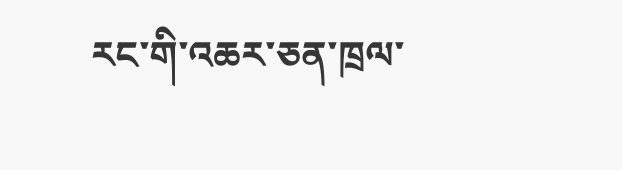རང་གི་འཆར་ཅན་ཁྲལ་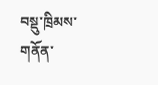བསྡུ་ཁྲིམས་གནོན་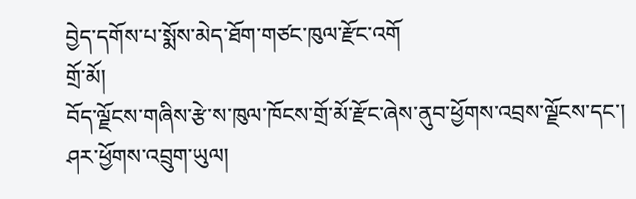བྱེད་དགོས་པ་སྨོས་མེད་ཐོག་གཙང་ཁུལ་རྫོང་འགོ
གྲོ་མོ།
བོད་ལྗོངས་གཞིས་རྩེ་ས་ཁུལ་ཁོངས་གྲོ་མོ་རྫོང་ཞེས་ནུབ་ཕྱོགས་འབྲས་ལྗོངས་དང་། ཤར་ཕྱོགས་འབྲུག་ཡུལ།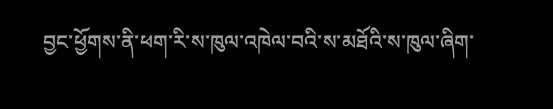བྱང་ཕྱོགས་ནི་ཕག་རི་ས་ཁུལ་འཁེལ་བའི་ས་མཐོའི་ས་ཁུལ་ཞིག་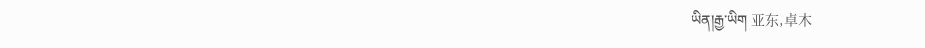ཡིན།རྒྱ་ཡིག 亚东,卓木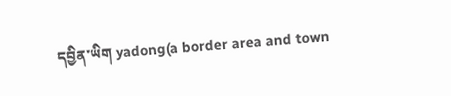དབྱིན་ཡིག yadong(a border area and town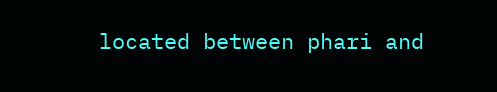located between phari and